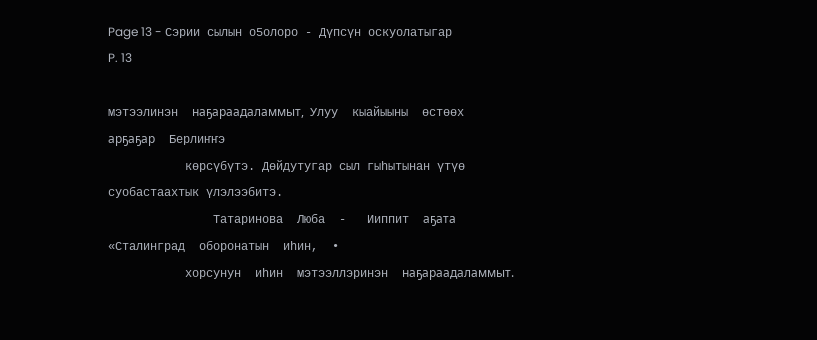Page 13 - Сэрии сылын о5олоро - Дүпсүн оскуолатыгар
P. 13

мэтээлинэн  наҕараадаламмыт,  Улуу  кыайыыны  өстөөх  арҕаҕар  Берлиҥҥэ
           көрсүбүтэ. Дөйдутугар сыл гыһытынан үтүө суобастаахтык үлэлээбитэ.
               Татаринова  Люба  -   Ииппит  аҕата  «Сталинград  оборонатын  иһин,  •
           хорсунун  иһин  мэтээллэринэн  наҕараадаламмыт.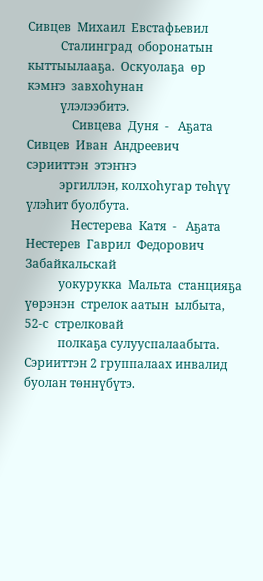Сивцев  Михаил  Евстафьевил
           Сталинград  оборонатын  кыттыылааҕа.  Оскуолаҕа  өр  кэмҥэ  завхоһунан
           үлэлээбитэ.
               Сивцева  Дуня  -   Аҕата  Сивцев  Иван  Андреевич  сэрииттэн  этэҥҥэ
           эргиллэн, колхоһугар төһүү үлэһит буолбута.
               Нестерева  Катя  -   Аҕата  Нестерев  Гаврил  Федорович  Забайкальскай
           уокурукка  Мальта  станцияҕа  үөрэнэн  стрелок аатын  ылбыта,  52-с  стрелковай
           полкаҕа сулууспалаабыта. Сэрииттэн 2 группалаах инвалид буолан төннүбүтэ.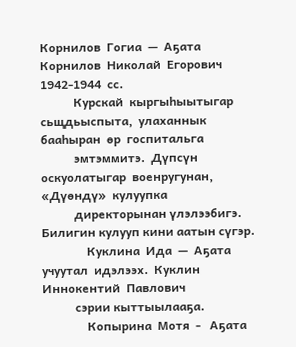Корнилов  Гогиа  —  Аҕата  Корнилов  Николай  Егорович  1942-1944  сс.
           Курскай  кыргыһыытыгар  сьщдьыспыта,  улаханнык  бааһыран  өр  госпитальга
           эмтэммитэ.  Дүпсүн  оскуолатыгар  военругунан,  «Дүөндү»  кулуупка
           директорынан үлэлээбигэ. Билигин кулууп кини аатын сүгэр.
               Куклина  Ида  —  Аҕата  учуутал  идэлээх.  Куклин  Иннокентий  Павлович
           сэрии кыттыылааҕа.
               Копырина  Мотя  -   Аҕата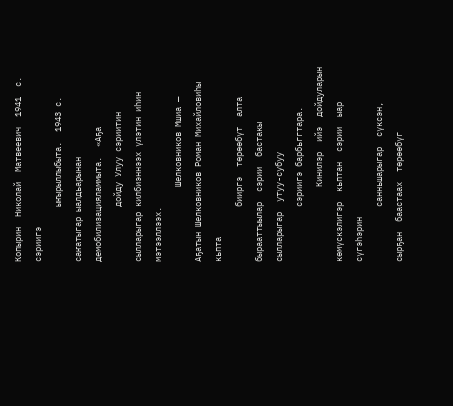Копырин  Николай  Матвеевич  1941  с.  сэриигэ
           ыҥырыллыбыта.  1943 с.  саҥатыгар ыалдьарынан демобилизацияламмыта.  «Аҕа
           дойду Улуу сэриитин сылларыгар килбиэннээх үлэтин иһин мэтээллээх.
               Шелковников Мшиа — Аҕатын Шелковников Роман Михайловиһы кьпта
           бииргэ  төрөөбүт  алта  бырааттыылар  сэрии  бастакы  сылларыгар  утуу-субуу
           сэриигэ барбьггтара.
               Кинилэр  ийэ  дойдуларын  көмүскэлигэр  кьптан  сэрии  ыар  сүгэһэрин
           санньшарыгар  сүксэн,  сырҕан  баастаах  төрөөбүг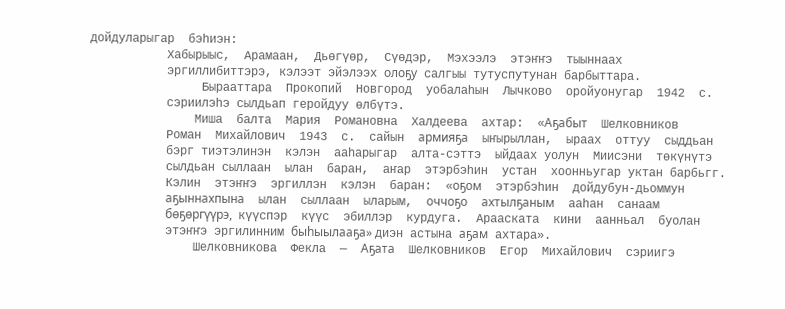дойдуларыгар  бэһиэн:
           Хабырыыс,  Арамаан,  Дьөгүөр,  Сүөдэр,  Мэхээлэ  этэҥҥэ  тыыннаах
           эргиллибиттэрэ, кэлээт эйэлээх олоҕу салгыы тутуспутунан барбыттара.
                Бырааттара  Прокопий  Новгород  уобалаһын  Лычково  оройуонугар  1942  с.
           сэриилэһэ сылдьап геройдуу өлбүтэ.
               Миша  балта  Мария  Романовна  Халдеева  ахтар:  «Аҕабыт  Шелковников
           Роман  Михайлович  1943  с.  сайын  армияҕа  ыҥырыллан,  ыраах  оттуу  сыддьан
           бэрг тиэтэлинэн  кэлэн  ааһарыгар  алта-сэттэ  ыйдаах уолун  Миисэни  төкүнүтэ
           сылдьан сыллаан  ылан  баран,  аҥар  этэрбэһин  устан  хоонньугар уктан барбьгг.
           Кэлин  этэҥҥэ  эргиллэн  кэлэн  баран:  «оҕом  этэрбэһин  дойдубун-дьоммун
           аҕыннахпына  ылан  сыллаан  ыларым,  оччоҕо  ахтылҕаным  ааһан  санаам
           бөҕөргүүрэ,  күүспэр  күүс  эбиллэр  курдуга.  Арааската  кини  аанньал  буолан
           этэҥҥэ эргилинним быһыылааҕа» диэн астына аҕам ахтара».
               Шелковникова  Фекла  —  Аҕата  Шелковников  Егор  Михайлович  сэриигэ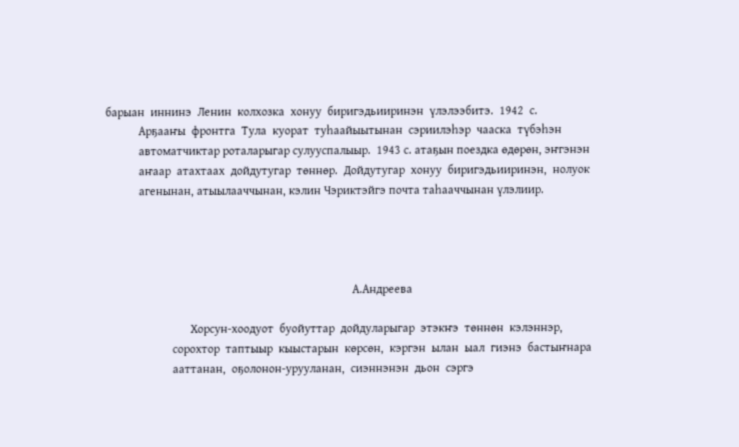барыан  иннинэ  Ленин  колхозка  хонуу  биригэдьииринэн  үлэлээбитэ.  1942  с.
           Арҕааҥы  фронтга  Тула  куорат  туһаайыытынан  сэриилэһэр  чааска  түбэһэн
           автоматчиктар роталарыгар сулууспалыыр.  1943 с. атаҕын поездка өдөрөн, эҥгэнэн
           аҥаар  атахтаах  дойдутугар  төннөр.  Дойдутугар  хонуу  биригэдьииринэн,  нолуок
           агенынан, атыылааччынан, кэлин Чэриктэйгэ почта таһааччынан үлэлиир.




                                                                                  А.Андреева

                            Хорсун-хоодуот  буойуттар  дойдуларыгар  этэкҥэ  төннөн  кэлэннэр,
                      сорохтор  таптыыр  кыыстарын  көрсөн,  кэргэн  ылан  ыал  гиэнэ  бастыҥнара
                      ааттанан,  оҕолонон-урууланан,  сиэннэнэн  дьон  сэргэ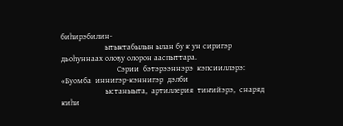биһирэбилин-
                      ытыктабылын ылан бу к ун сиригэр дьоһуннаах олоҕу олорон ааспыттара.
                            Сэрии  бэтэрээннэрэ  кэпсииллэрэ:  «Буомба  иннигэр-кэннигэр  дэлби
                      ыстаныыта,  артиллерия  тиҥийэрэ,  снаряд  киһи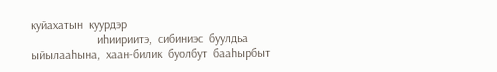куйахатын  куурдэр
                      иһиириитэ,  сибиниэс  буулдьа  ыйылааһына,  хаан-билик  буолбут  бааһырбыт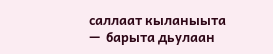саллаат кыланыыта  —  барыта дьулаан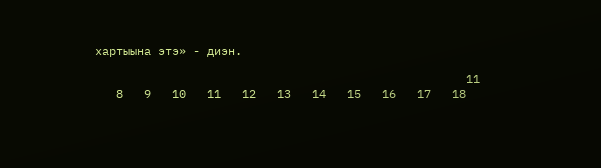хартыына этэ» - диэн.

                                                     11
   8   9   10   11   12   13   14   15   16   17   18